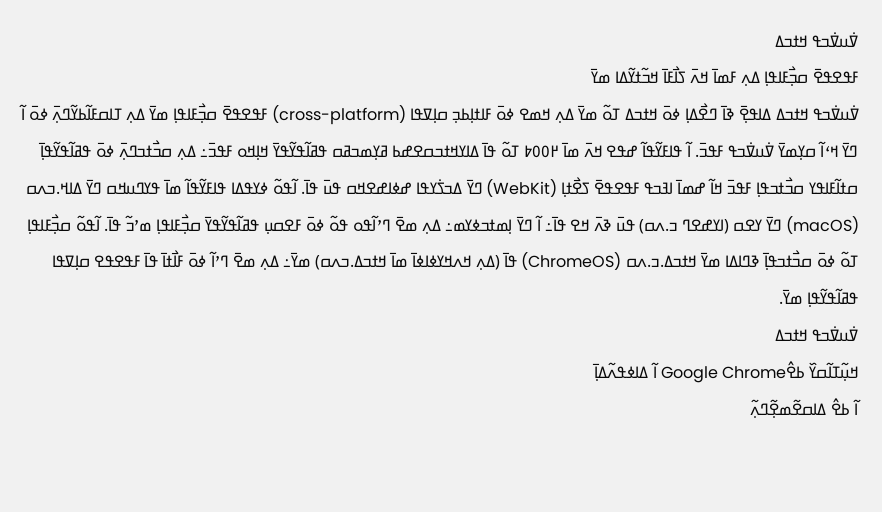ߜ߭ߎߜ߭ߏߟ ߞߙߏߡ
ߓߟߐߟߐ߫ ߛߏ߲߯ߓߊߟߊ߲ ߡߍ߲ ߓߘߊ߫ ߞߍ߫ ߖߊ߯ߓߊ߫ ߞߏ߬ߙߌ߬ߡߊ ߘߌ߫
ߜ߭ߎߜ߭ߏߟ ߞߙߏߡ ߡߊߟߐ߲߫ ߢߊ߫ ߣߐ߯ߡߊ߲ ߦߋ߫ ߞߙߏߡ ߠߋ߬ ߘߌ߫ ߡߍ߲ ߞߘߐ ߦߋ߫ ߓߊߙߊ߲ߕߏ߲ ߛߊ߲ߜߟߊ (cross-platform) ߓߟߐߟߐ߫ ߛߏ߲߯ߓߊߟߊ߲ ߘߌ߫ ߡߍ߲ ߠߊߛߓߊ߬ߕߌ߬ߣߍ߲߫ ߦߋ߫ ߊ߬ ߣߌ߫ ߞߵߊ߬ ߛߌ߲ߘߌ߫ ߜ߭ߎߜ߭ߏߟ ߓߟߏ߫. ߊ߬ ߟߊߓߌ߬ߟߊ߬ ߝߟߐ ߞߍ߫ ߘߊ߫ ߂߀߀߈ ߠߋ߬ ߟߊ߫ ߡߊߌߞߙߏߛߐߝߕ ߥߌ߲ߘߏߥߛ ߟߥߊ߬ߟߌ߬ߟߌ߫ ߞߊ߲ߞߋ ߓߟߏ߫߸ ߡߍ߲ ߛߏ߯ߙߏߣߍ߲߫ ߦߋ߫ ߟߥߊ߬ߟߌ߬ߟߊ߲߫ ߛߙߊ߬ߓߊߟߌ ߛߏ߯ߙߏߟߊ߲ ߓߟߏ߫ ߞߊ߬ ߝߘߊ߫ ߊߔߏߟ ߓߟߐߟߐ߫ ߖߐ߯ߙߊ߲ (WebKit) ߣߌ߫ ߡߏߖ߭ߌߟߊ ߝߦߊߝߐߞߛ ߟߎ߫ ߟߊ߫. ߊ߬ߟߋ߬ ߦߌߟߡߊ ߟߊߓߌ߬ߟߊ߬ ߘߊ߫ ߟߌߣߎߞߛ ߣߌ߫ ߡߊߞ.ߏߍߛ (macOS) ߣߌ߫ ߌߐߛ (ߊߌߝߐߣ ߏ.ߍߛ) ߟߎ߫ ߢߍ߫ ߞߐ ߟߊ߫߸ ߊ߬ ߣߌ߫ ߊ߲ߘߙߏߦߌߘ߸ ߡߍ߲ ߘߐ߫ ߣߴߊ߬ߟߋ ߟߋ߬ ߦߋ߫ ߓߐߛߎ߲ ߟߥߊ߬ߟߌ߬ߟߌ߫ ߛߏ߲߯ߓߊߟߊ߲ ߘߴߏ߬ ߟߊ߫. ߊ߬ߟߋ߬ ߛߏ߲߯ߓߊߟߊ߲ ߠߋ߬ ߦߋ߫ ߛߏ߯ߙߏߟߊ߲߫ ߢߣߊߡߊ ߘߌ߫ ߞߙߏߡ.ߏ.ߍߛ (ChromeOS) ߟߊ߫ (ߡߍ߲ ߞߍߞߌߦߊߦߊ߫ ߘߊ߫ ߞߙߏߡ.ߏߍߛ) ߘߌ߫߸ ߡߍ߲ ߘߐ߫ ߣߴߊ߬ ߦߋ߫ ߓߊ߯ߙߊ߫ ߟߊ߫ ߓߟߐߟߐ ߛߊ߲ߜߟߊ ߟߥߊ߬ߟߌ߬ߟߊ߲ ߘߌ߫.
ߜ߭ߎߜ߭ߏߟ ߞߙߏߡ
ߞߎ߲߬ߠߊ߬ߛߌ߰ ߕߐ߮Google Chrome ߊ߬ ߡߊߦߟߍ߬ߡߊ߲߫
ߊ߬ ߕߐ߮ ߡߊߛߐ߬ߘߐ߲߬ߣߍ߲߬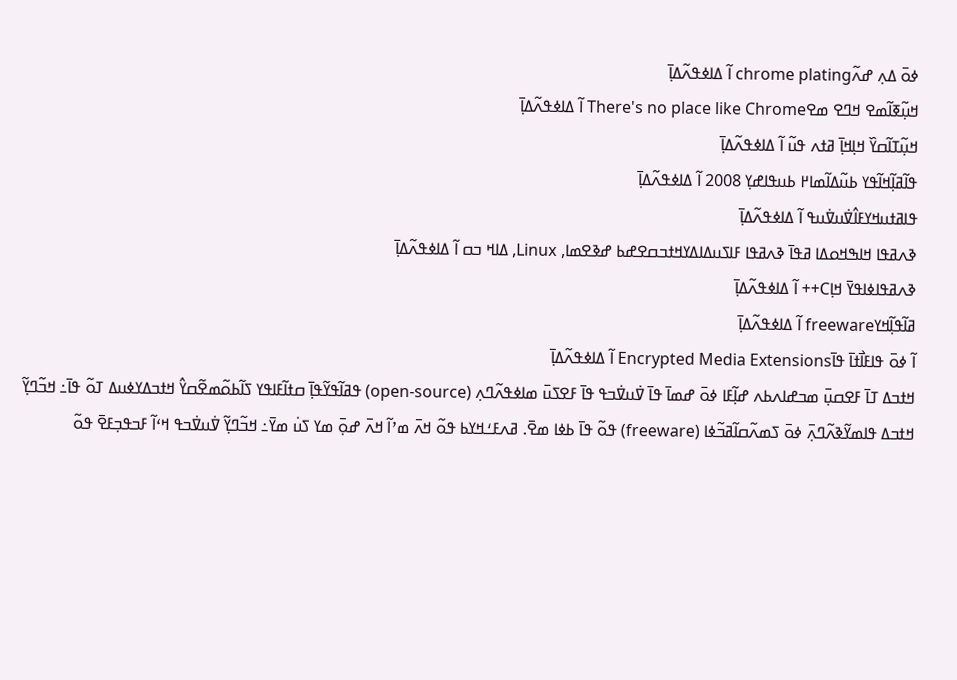ߦߋ߫ ߡߍ߲ ߝߍ߬chrome plating ߊ߬ ߡߊߦߟߍ߬ߡߊ߲߫
ߞߎ߲߬ߧߊ߬ߘߐ ߞߣߐ ߘߐThere's no place like Chrome ߊ߬ ߡߊߦߟߍ߬ߡߊ߲߫
ߞߎ߲߬ߠߊ߬ߛߌ߰ ߞߊ߲ߞߊ߲߫ ߥߙߍ ߟߎ߬ ߊ߬ ߡߊߦߟߍ߬ߡߊ߲߫
ߟߊ߬ߥߊ߲߬ߞߊ߬ߟߌ ߕߎ߬ߡߊ߬ߘߊ߂ ߕߎߟߊߝߌ߲ 2008 ߊ߬ ߡߊߦߟߍ߬ߡߊ߲߫
ߟߊߥߙߎߞߌߓߊ߮ߜ߭ߎߜ߭ߎߟ ߊ߬ ߡߊߦߟߍ߬ߡߊ߲߫
ߢߍߥߟߊ ߞߊߒߞߋߡߊ ߥߟߊ߫ ߢߍߥߟߊ ߓߊߖߎߡߊߡߌߞߙߏߛߐߝߕ ߝߢߐߘߊ, Linux, ߡߊߞ ߏߛ ߊ߬ ߡߊߦߟߍ߬ߡߊ߲߫
ߢߍߥߟߊߦߊߟߌ߫ ߞߊ߲C++ ߊ߬ ߡߊߦߟߍ߬ߡߊ߲߫
ߥߊ߬ߟߊ߲߬ߞߌfreeware ߊ߬ ߡߊߦߟߍ߬ߡߊ߲߫
ߊ߬ ߦߋ߫ ߟߊߓߊ߯ߙߊ߫ ߟߊ߫Encrypted Media Extensions ߊ߬ ߡߊߦߟߍ߬ߡߊ߲߫
ߞߙߏߡ ߠߊ߫ ߓߐߛߎ߲߫ ߘߏߝߊߍߕߍ ߝߊ߲߬ߓߊ ߦߋ߫ ߝߘߊ߫ ߟߊ߫ ߜ߭ߎߜ߭ߏߟ ߟߊ߫ ߓߐߖߎ߫ ߘߊߦߟߍ߬ߣߍ߲ (open-source) ߟߥߊ߬ߟߌ߬ߟߊ߲߫ ߛߙߊ߬ߓߊߟߌ ߖߊ߬ߕߋ߬ߘߐ߬ߛߌ߮ ߞߙߏߡߌߦߎߡ ߠߋ߬ ߟߊ߫߸ ߞߏ߬ߣߌ߲߬ ߞߙߏߡ ߟߊߘߌ߬ߢߍ߬ߣߍ߲߫ ߦߋ߫ ߖߘߍ߬ߛߊ߬ߥߏ߬ߦߊ (freeware) ߟߋ߬ ߟߊ߫ ߕߦߊ ߘߐ߫. ߥߍߓߑߞߌߕ ߟߋ߬ ߞߍ߫ ߘߴߊ߬ ߞߍ߫ ߝߋ߲߫ ߘߌ ߖߎ߭ ߘߌ߫߸ ߞߏ߬ߣߌ߲߬ ߜ߭ߎߜ߭ߏߟ ߞߵߊ߬ ߓߏߟߏ߲ߓߐ߫ ߟߋ߬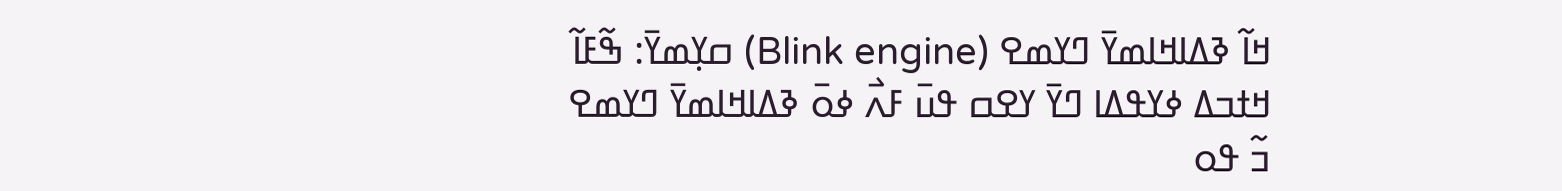ߞߊ߬ ߢߡߊߞߊߘߌ߫ ߣߌߘߐ (Blink engine) ߛߌ߲ߘߌ߫: ߒ߬ߓߊ߬ ߞߙߏߡ ߦߌߟߡߊ ߣߌ߫ ߌߐߛ ߟߎ߫ ߓߍ߯ ߦߋ߫ ߢߡߊߞߊߘߌ߫ ߣߌߘߐ ߏ߬ ߟߋ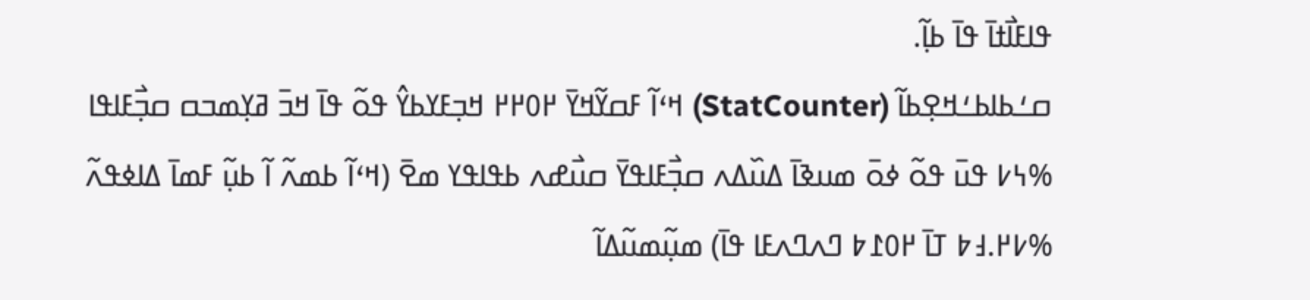ߟߊߓߊ߯ߙߊ߫ ߟߊ߫ ߕߊ߲߬.
ߛߑߕߊߕߑߞߐ߲ߕߊ߬ (StatCounter) ߞߵߊ߬ ߓߛߌ߬ߞߌ߫ ߂߀߂߂ ߞߏ߲ߓߌߕߌ߮ ߟߋ߬ ߟߊ߫ ߞߏ߫ ߥߌ߲ߘߏߛ ߛߏ߲߯ߓߊߟߊ %߆߇ ߟߎ߫ ߟߋ߬ ߦߋ߫ ߘߎߢߊ߫ ߡߎ߰ߡߍ ߛߏ߲߯ߓߊߟߌ߫ ߛߎ߯ߝߍ ߕߟߊߟߌ ߘߐ߫ (ߞߵߊ߬ ߕߘߍ߬ ߊ߬ ߕߎ߲߬ ߓߘߊ߫ ߡߊߦߟߍ߬ %߇߂.߃߈ ߠߊ߫ ߂߀߁߈ ߣߍߣߍߓߊ ߟߊ߫) ߘߎ߲߬ߘߎ߬ߡߊ߬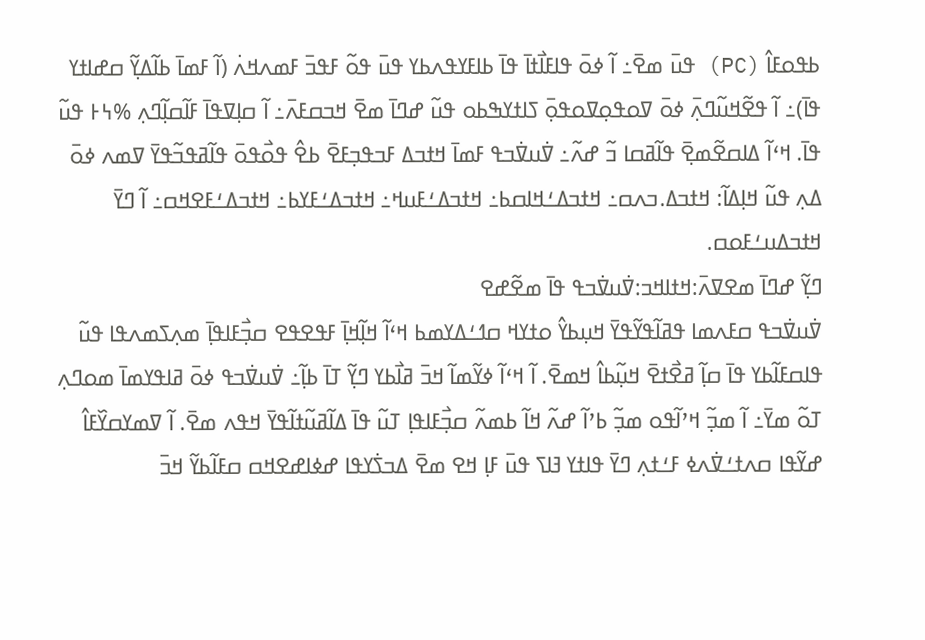ߕߟߋߓߊ߮ (PC) ߟߎ߫ ߘߐ߫߸ ߊ߬ ߦߋ߫ ߟߊߓߊ߯ߙߊ߫ ߟߊ߫ ߕߊߓߌߟߍߕߌ ߟߎ߫ ߟߋ߬ ߓߟߏ߫ ߓߘߍߞߍ߭ (ߊ߬ ߓߘߊ߫ ߕߊ߬ߡߌ߲߬ ߛߝߊߙߌ ߟߊ߫)߸ ߊ߬ ߟߐ߬ߞߎ߬ߣߍ߲߫ ߦߋ߫ ߜߋߟߋ߲ߜߋߟߋ߲߫ ߖߊߙߌߒߕߋ ߟߎ߬ ߝߣߊ߫ ߘߐ߫ ߞߏߛߓߍ߫߸ ߊ߬ ߛߊ߲ߜߟߊ߫ ߓߊ߬ߛߊ߲߬ߣߍ߲ %߆߅ ߟߎ߬ ߟߊ߫. ߞߵߊ߬ ߡߊߛߐ߬ߘߐ߲߫ ߟߊ߬ߥߛߊ ߏ߬ ߝߍ߬߸ ߜ߭ߎߜ߭ߏߟ ߓߘߊ߫ ߞߙߏߡ ߓߏߟߏ߲ߓߐ߫ ߕߐ߮ ߟߋ߯ߟߋ߫ ߟߊ߬ߥߟߏ߬ߟߌ߫ ߜߘߍ ߦߋ߫ ߡߍ߲ ߟߎ߬ ߞߊ߲ߡߊ߬: ߞߙߏߡ.ߏߍߛ߸ ߞߙߏߡߑߞߊߛߕ߸ ߞߙߏߡߑߓߎߞ߸ ߞߙߏߡߑߓߌߕ߸ ߞߙߏߡߑߓߐߞߛ߸ ߊ߬ ߣߌ߫ ߞߙߏߡߎߑߓߋߛ.
ߣߌ߲߬ ߝߣߊ߫ ߘߐߜߍ߫:ߞߙߊߞߏ:ߜ߭ߎߜ߭ߏߟ ߟߊ߫ ߘߐ߬ߝߐ
ߜ߭ߎߜ߭ߏߟ ߛߓߍߘߊ ߟߥߊ߬ߟߌ߬ߟߌ߫ ߞߎ߲ߕߌ߮ ߋߙߌߞ ߛߗߑߡߌߘߕ ߞߵߊ߬ ߞߊ߲߬ߞߊ߲߫ ߓߟߐߟߐ ߛߏ߲߯ߓߊߟߊ߲߫ ߘߍ߲ߖߘߍߟߊ ߟߎ߬ ߟߊߛߓߊ߬ߕߌ ߟߊ߫ ߛߊ߲߬ ߥߐ߯ߙߐ߫ ߞߎ߲߬ߕߊ߮ ߞߘߐ߫. ߊ߬ ߞߵߊ߬ ߦߌ߬ߘߊ߬ ߞߏ߫ ߥߊ߯ߕߌ ߣߌ߲߬ ߠߊ߫ ߕߊ߲߬߸ ߜ߭ߎߜ߭ߏߟ ߦߋ߫ ߥߊߟߌߘߊ߫ ߘߋߣߍ߲ ߠߋ߬ ߘߌ߫߸ ߊ߬ ߘߏ߲߬ ߞߴߊ߬ߟߋ ߘߏ߲߬ ߕߴߊ߬ ߝߍ߬ ߞߊ߬ ߕߘߍ߬ ߛߏ߲߯ߓߊߟߊ߲ ߠߎ߬ ߟߊ߫ ߡߊ߬ߥߎ߬ߙߊ߬ߟߌ߫ ߞߟߍ ߘߐ߫. ߊ߬ ߜߘߌߛߌ߰ߓߊ߮ ߝߌ߬ߟߊ ߛߍߙߑߜ߭ߍߦ ߓߑߙߍ߲ ߣߌ߫ ߟߊߙߌ ߔߊߖ ߟߎ߫ ߓߊ߲ ߞߐ ߘߐ߫ ߡߏߖ߭ߌߟߊ ߝߦߊߝߐߞߛ ߛߓߊ߬ߕߌ߬ ߞߏ߫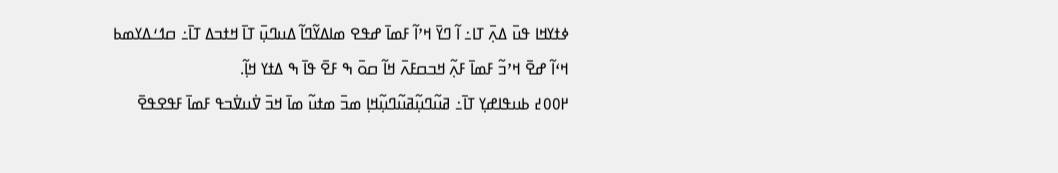ߦߙߌߞߊ ߟߎ߫ ߡߍ߲߫ ߠߊ߸ ߊ߬ ߣߌ߫ ߞߴߊ߬ ߓߘߊ߫ ߝߟߐ ߘߊߡߌ߬ߣߊ߬ ߡߎߣߎ߲߫ ߠߊ߫ ߞߙߏߡ ߠߊ߫߸ ߛߗߑߡߌߘߕ ߞߵߊ߬ ߝߐ߫ ߞߴߏ߬ ߓߘߊ߫ ߓߍ߲߬ ߞߏߛߓߍ߫ ߞߊ߬ ߛߋ߫ ߒ ߓߐ߫ ߟߊ߫ ߒ ߡߙߌ ߞߊ߲߬.
߂߀߀߄ ߕߎߟߊߝߌ߲ ߠߊ߫߸ ߥߎ߬ߣߎ߲߬ߥߎ߬ߣߎ߲߬ߞߊ߲ ߘߏ߫ ߘߙߎ߬ ߘߊ߫ ߞߏ߫ ߜ߭ߎߜ߭ߏߟ ߓߘߊ߫ ߓߟߐߟߐ߫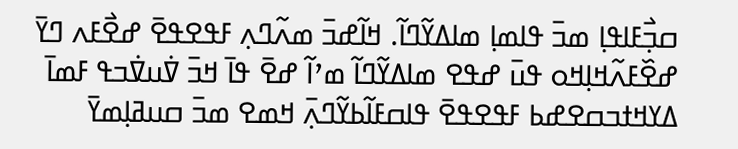ߛߏ߲߯ߓߊߟߊ߲ ߘߏ߫ ߟߊߘߊ߲ ߘߊߡߌ߬ߣߊ߬. ߞߊ߬ߝߏ߫ ߘߍ߬ߣߍ߲ ߓߟߐߟߐ߫ ߝߐ߯ߓߍ ߣߌ߫ ߝߐ߰ߓߍ߬ߞߊ߲ߞߋ ߟߎ߫ ߝߟߐ ߘߊߡߌ߬ߣߊ߬ ߘߴߊ߬ ߝߐ߫ ߟߊ߫ ߞߏ߫ ߜ߭ߎߜ߭ߏߟ ߓߘߊ߫ ߡߌߞߙߏߛߐߝߕ ߓߟߐߟߐ߫ ߟߊߛߓߊ߬ߕߌ߬ߣߍ߲߫ ߞߘߐ ߘߏ߫ ߛߎߥߊ߲ߘߌ߫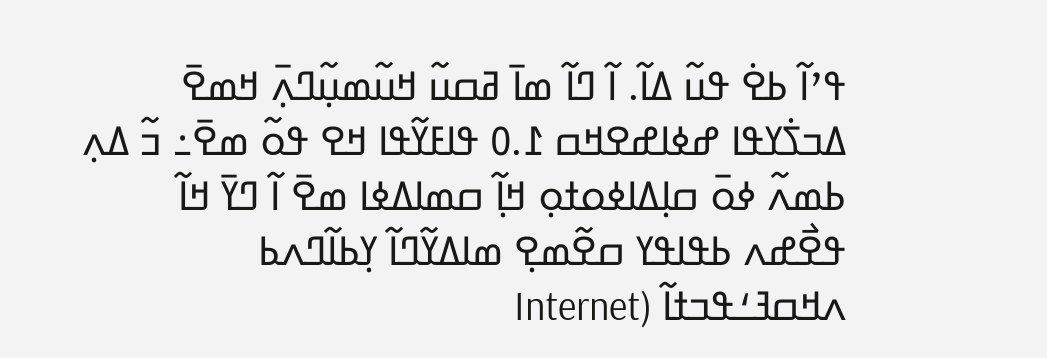ߟߴߊ߬ ߕߐ߭ ߟߎ߬ ߡߊ߬. ߊ߬ ߣߊ߬ ߘߊ߫ ߥߛߎ߬ ߞߎ߬ߘߎ߲߬ߣߍ߲߫ ߞߘߐ߫ ߡߏߖ߭ߌߟߊ ߝߦߊߝߐߞߛ ߁.߀ ߟߊߓߌ߬ߟߊ ߞߐ ߟߋ߬ ߘߐ߫߸ ߏ߬ ߡߍ߲ ߕߘߍ߬ ߦߋ߫ ߛߊ߲ߡߊߦߋߙߋ߲ ߞߊ߲߬ ߛߘߊߡߦߊ ߘߐ߫ ߊ߬ ߣߌ߫ ߞߊ߬ ߟߐ߯ߝߍ ߕߟߊߟߌ ߛߐ߬ߘߐ߲ ߘߊߡߌ߬ߣߊ߬ ߌ߲ߕߊ߬ߣߍߕ ߍߞߛߔߑߟߏߙߊ߬ (Internet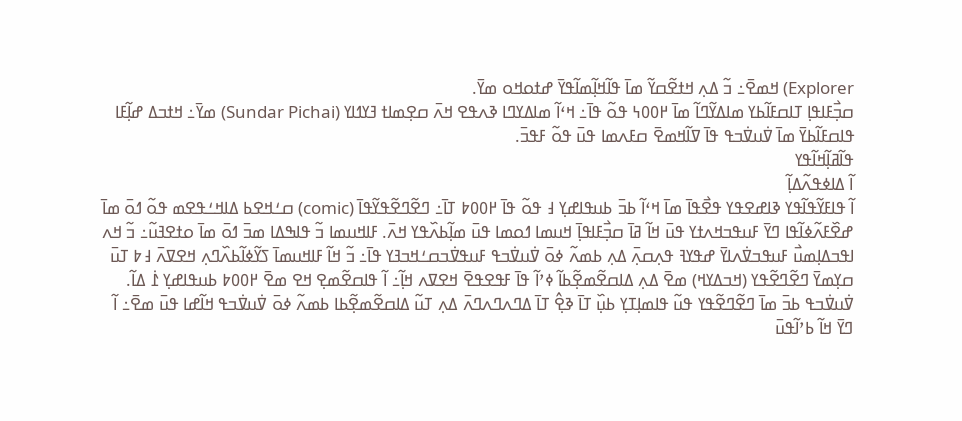Explorer) ߞߘߐ߫߸ ߏ߬ ߡߍ߲ ߞߙߐ߬ߛߌ߬ ߘߊ߫ ߟߊ߬ߞߊ߲߬ߘߊ߬ߟߌ߫ ߝߙߋߞߋ ߘߌ߫.
ߛߏ߲߯ߓߊߟߊ߲ ߠߊߛߓߊ߬ߕߌ ߘߊߡߌ߬ߣߊ߬ ߘߊ߫ ߂߀߀߆ ߟߋ߬ ߟߊ߫߸ ߞߵߊ߬ ߘߊߡߌߣߊ ߢߍߟߐ ߞߍ߫ ߛߐ߲ߘߊߙ ߔߌߗߊߌ (Sundar Pichai) ߘߌ߫߸ ߞߙߏߡ ߝߊ߲߬ߓߊ ߟߊߛߓߊ߬ߕߌ߫ ߘߊ߫ ߜ߭ߎߜ߭ߏߟ ߟߊ߫ ߜߊ߬ߞߘߐ߫ ߛߓߍߘߊ ߟߎ߫ ߟߋ߬ ߓߟߏ߫.
ߟߊ߬ߥߊ߲߬ߞߊ߬ߟߌ
ߊ߬ ߡߊߦߟߍ߬ߡߊ߲߬
ߊ߬ ߟߊߓߌ߬ߟߊ߬ߟߌ ߢߊߝߐߟߌ ߟߐ߯ߟߊ߫ ߘߊ߫ ߞߵߊ߬ ߕߏ߫ ߕߎߟߊߝߌ߲ ߃ ߟߋ߬ ߟߊ߫ ߂߀߀߈ ߠߊ߫߸ ߣߐ߬ߣߐ߬ߟߌ߬ߟߊ߫ (comic) ߛߑߞߐߕ ߡߊߞߑߟߐߘ ߟߋ߬ ߗߋ߫ ߘߊ߫ ߝߐ߰ߓߍ߬ߦߊ߬ߟߊ ߣߌ߫ ߓߎߟߏߞߍߙߌ ߟߎ߫ ߞߊ߬ ߥߊ߫ ߛߏ߲߯ߓߊߟߊ߲߫ ߞߎߘߊ ߗߋߘߊ ߟߎ߫ ߘߊ߲߬ߕߍ߰ߟߌ ߞߍ߫. ߓߊߞߎߘߊ ߏ߬ ߟߊߒߡߊ ߘߏ߫ ߗߋ߫ ߘߊ߫ ߋߙߐߔߎ߬߸ ߏ߬ ߞߍ ߊߟߏߡߊ߲ߘߎ߯ ߓߎߟߏߜ߭ߍߊߌ߫ ߝߟߌߔ ߟߍ߲ߛߍ߲߫ ߡߍ߲ ߕߘߍ߬ ߦߋ߫ ߜ߭ߎߜ߭ߏߟ ߓߎߟߜ߭ߏߛߑߞߏߔߌ ߟߊ߫߸ ߏ߬ ߞߊ߬ ߓߊߞߎߘߊ߫ ߖߌ߬ߦߊ߬ߕߍ߰ߣߍ߲ ߞߐߜߍ߫ ߃߈ ߠߎ߫ ߛߌ߲ߘߌ߫ ߣߐ߬ߣߐ߬ߟߌ (ߞߏߡߌߞ) ߘߐ߫ ߡߍ߲ ߡߊߛߐ߬ߘߐ߲߬ߕߊ߬ ߦߴߊ߬ ߟߊ߫ ߓߟߐߟߐ߫ ߞߐߜߍ ߞߊ߲߬߸ ߊ߬ ߟߊߛߐ߬ߘߐ߲ ߞߐ ߘߐ߫ ߂߀߀߈ ߕߎߟߊߝߌ߲ ߁߭ ߡߊ߬. ߜ߭ߎߜ߭ߏߟ ߕߏ߫ ߘߊ߫ ߣߐ߬ߣߐ߬ߟߌ ߟߎ߬ ߟߊߘߊ߲ߠߌ߲ ߕߎ߲߰ ߠߊ߫ ߢߐ߲߮ ߠߊ߫ ߡߣߍߣߍߣߍ߫ ߡߍ߲ ߠߎ߬ ߡߊߛߐ߬ߘߐ߲߬ߕߊ ߕߘߍ߬ ߦߋ߫ ߜ߭ߎߜ߭ߏߟ ߞߊ߬ߝߊ ߟߎ߫ ߘߐ߫߸ ߊ߬ ߣߌ߫ ߞߊ߬ ߕߴߊ߬ߟߎ߫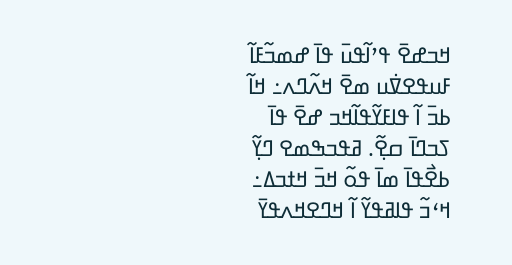ߞߏߝߐ߫ ߟߴߊ߬ߟߎ߫ ߟߊ߫ ߝߘߏ߬ߓߊ߬ ߓߎߟߐߜ߭ߎ ߘߐ߫ ߞߍ߬ߣߍ߸ ߞߊ߬ ߕߏ߫ ߊ߬ ߟߊߓߌ߬ߟߊ߬ߞߏ ߝߐ߫ ߟߊ߫ ߖߏߣߊ߫ ߛߐ߲߬. ߥߟߏߒߘߐ ߣߌ߲߬ ߕߐ߯ߟߊ߫ ߘߊ߫ ߟߋ߬ ߞߏ߫ ߞߙߏߡ߸ ߞߵߏ߬ ߟߊߥߟߌ߬ ߊ߬ ߞߣߐߞߍߟߌ߫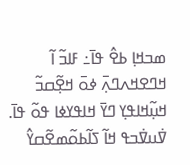ߘߏߞߊ߲ ߕߐ߮ ߟߊ߫߸ ߓߊߏ߬ ߊ߬ ߞߣߐߞߍߣߍ߲߫ ߦߋ߫ ߞߐ߲߬ߛߏ߬ ߞߎ߲߬ߞߊߟߌ߲ ߣߌ߫ ߞߊߟߌߦߊ ߟߋ߬ ߟߊ߫. ߜ߭ߎߜ߭ߏߟ ߞߊ߬ ߖߊ߬ߕߋ߬ߘߐ߬ߛߌ߮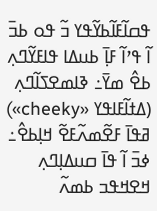ߟߛߊ߬ߓߊ߬ߕߌ߬ߟߌ ߏ߬ ߟߋ ߕߏ߫ ߊ߬ ߟߴߊ߬ ߓߊ߲߫ ߕߎߡߊ ߟߊߓߌ߬ߣߍ߲ ߕߐ߮ ߘߌ߫߸ ߢߊߘߐߖߊ߬ߣߍ߲ (ߡߙߊ߬ߓߊߟߌ «cheeky») ߥߟߊ߫ ߓߐ߬ߘߍ߬ߓߐ߬ ߞߊ߲ߕߐ߮߸ ߦߏ߫ ߊ߬ ߟߊ߫ ߛߎߡߊ߲ߣߍ߲ ߞߐߞߟߏ ߕߘߍ߬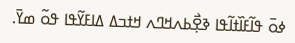ߦߋ߫ ߟߊ߬ߓߊ߰ߙߊ߬ߟߊ ߢߐ߲߯ߕߍߞߣߍ ߞߙߏߡ ߡߊߓߌ߬ߟߊ ߟߋ߬ ߘߌ߫.